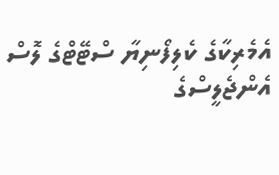އެމެރިކާގެ ކެލިފޯނިޔާ ސްޓޭޓްގެ ލޮސް އެންޖެލީސްގެ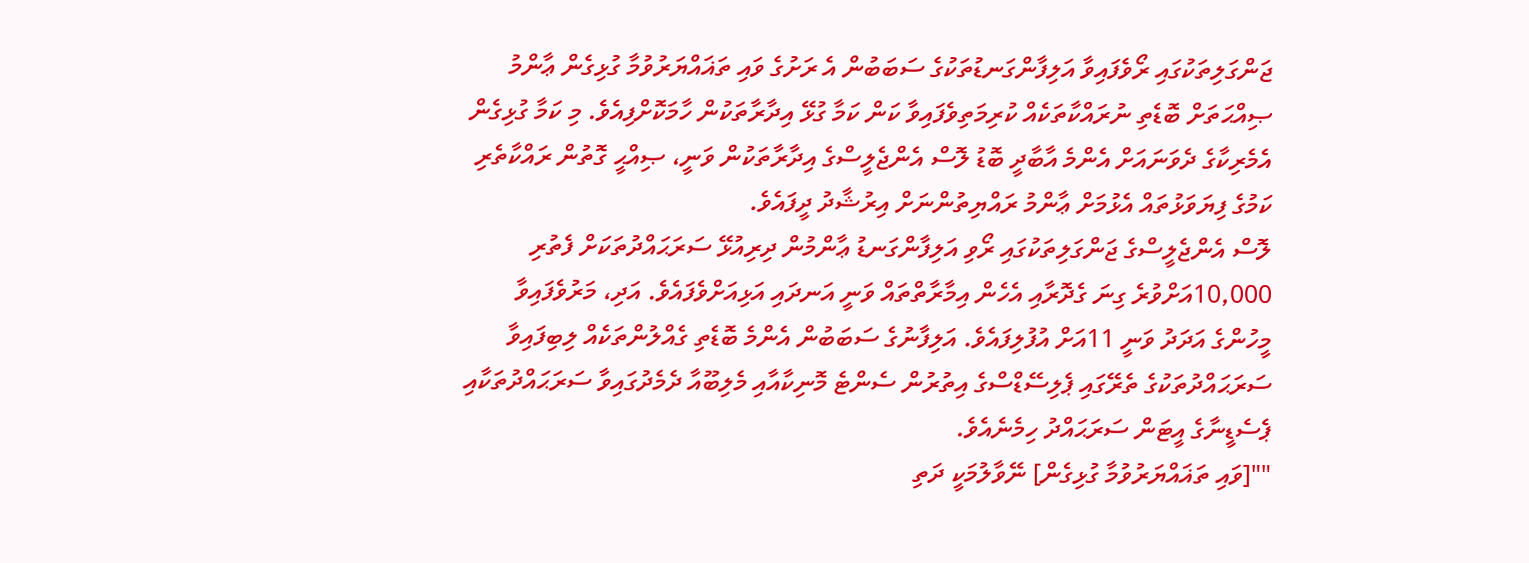ޖަންގަލިތަކުގައި ރޯވެފައިވާ އަލިފާންގަނޑުތަކުގެ ސަބަބުން އެ ރަށުގެ ވައި ތަޣައްޔަރުވުމާ ގުޅިގެން ޢާންމު ޞިއްޙަތަށް ބޮޑެތި ނުރައްކާތަކެއް ކުރިމަތިވެފައިވާ ކަން ކަމާ ގުޅޭ އިދާރާތަކުން ހާމަކޮށްފިއެވެ. މި ކަމާ ގުޅިގެން އެމެރިކާގެ ދެވަނައަށް އެންމެ އާބާދީ ބޮޑު ލޮސް އެންޖެލީސްގެ އިދާރާތަކުން ވަނީ، ޞިއްޙީ ގޮތުން ރައްކާތެރި ކަމުގެ ފިޔަވަޅުތައް އެޅުމަށް ޢާންމު ރައްޔިތުންނަށް އިރުޝާދު ދީފައެވެ.
ލޮސް އެންޖެލީސްގެ ޖަންގަލިތަކުގައި ރޯވި އަލިފާންގަނޑު ޢާންމުން ދިރިއުޅޭ ސަރަޙައްދުތަކަށް ފެތުރި 10,000އަށްވުރެ ގިނަ ގެދޮރާއި އެހެން އިމާރާތްތައް ވަނީ އަނދައި އަޅިއަށްވެފައެވެ. އަދި، މަރުވެފައިވާ މީހުންގެ އަދަދު ވަނީ 11އަށް އުފުލިފައެވެ. އަލިފާނުގެ ސަބަބުން އެންމެ ބޮޑެތި ގެއްލުންތަކެއް ލިބިފައިވާ ސަރަޙައްދުތަކުގެ ތެރޭގައި ޕެލިސޭޑްސްގެ އިތުރުން ސެންޓެ މޮނިކާއާއި މެލިބޫއާ ދެމެދުގައިވާ ސަރަޙައްދުތަކާއި ޕެސެޑީނާގެ އީޓަން ސަރަޙައްދު ހިމެނެއެވެ.
""[ވައި ތަޣައްޔަރުވުމާ ގުޅިގެން] ނޭވާލުމަކީ ދަތި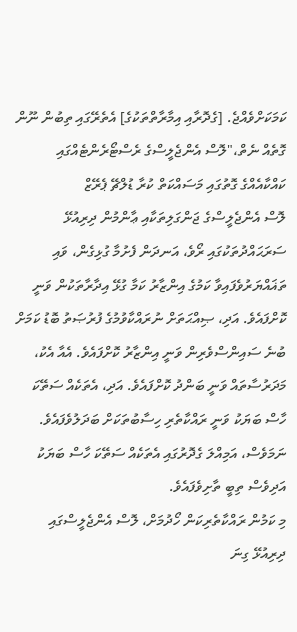ކަމަކަށްވެއްޖެ. [ގެދޮރާއި އިމާރާތްތަކުގެ] އެތެރޭގައި ތިބުން ނޫން ގޮތެއް ނެތް،"ލޮސް އެންޖެލީސްގެ ރެސްޓޯރެންޓެއްގައި ކައްކާއެއްގެ ގޮތުގައި މަސައްކަތް ކުރާ ޑުލްޗޭ ޕެރޭޒް
ލޮސް އެންޖެލީސްގެ ޖަންގަލިތަކާއި ޢާންމުން ދިރިއުޅޭ ސަރަޙައްދުތަކުގައި ރޯވެ، އަނދަން ފެށުމާ ގުޅިގެން، ވައި ތަޣައްޔަރުވެފައިވާ ކަމުގެ އިންޒާރު ކަމާ ގުޅޭ އިދާރާތަކުން ވަނީ ކޮށްފައެވެ. އަދި، ޞިއްޙަތަށް ނުރައްކާވުމުގެ ފުރުޞަތު ބޮޑު ކަމަށް ބުނެ ސައިންސްވެރިން ވަނީ އިންޒާރު ކޮށްފައެވެ. އެއާ އެކު، މަދަރުސާތައް ވަނީ ބަންދު ކޮށްފައެވެ. އަދި، އެތަކެއް ސަތޭކަ ހާސް ބަޔަކު ވަނީ ރައްކާތެރި ހިސާބުތަކަށް ބަދަލުވެފައެވެ. ނަމަވެސް، އަމިއްލަ ގެދޮރުގައި އެތަކެއް ސަތޭކަ ހާސް ބަޔަކު އަދިވެސް ތިބީ ތާށިވެފައެވެ.
މި ކަމުން ރައްކާތެރިކަން ހޯދުމަށް، ލޮސް އެންޖެލީސްގައި ދިރިއުޅޭ ގިނަ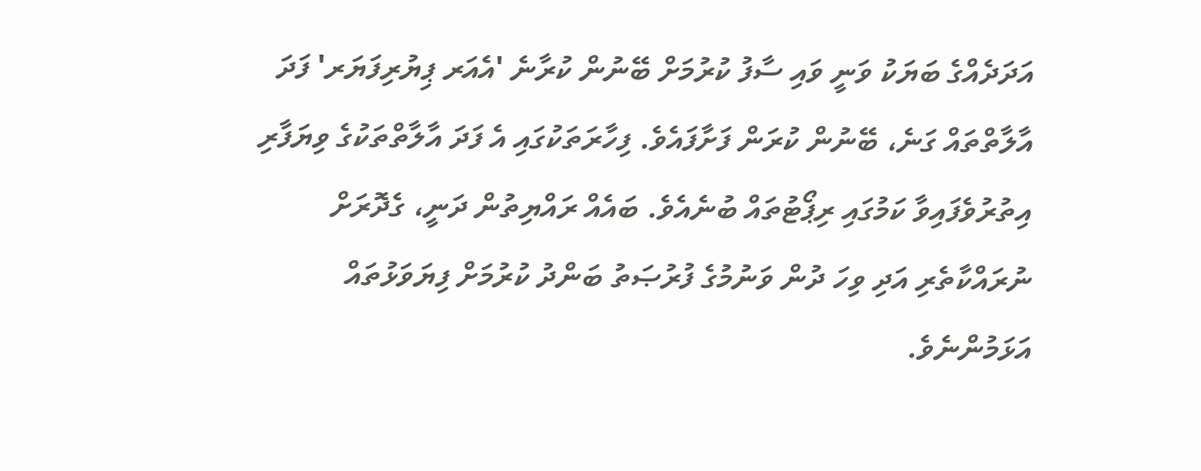އަދަދެއްގެ ބަޔަކު ވަނީ ވައި ސާފު ކުރުމަށް ބޭނުން ކުރާނެ 'އެއަރ ޕިޔުރިފަޔަރ' ފަދަ އާލާތްތައް ގަނެ، ބޭނުން ކުރަން ފަށާފައެވެ. ފިހާރަތަކުގައި އެ ފަދަ އާލާތްތަކުގެ ވިޔަފާރި އިތުރުވެފައިވާ ކަމުގައި ރިޕޯޓުތައް ބުނެއެވެ. ބައެއް ރައްޔިތުން ދަނީ، ގެދޮރަށް ނުރައްކާތެރި އަދި ވިހަ ދުން ވަނުމުގެ ފުރުޞަތު ބަންދު ކުރުމަށް ފިޔަވަޅުތައް އަޅަމުންނެވެ.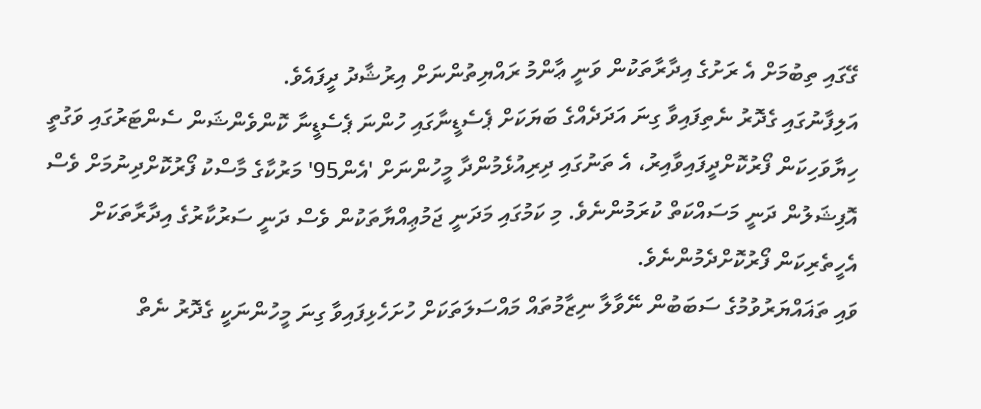ގޭގައި ތިބުމަށް އެ ރަށުގެ އިދާރާތަކުން ވަނީ ޢާންމު ރައްޔިތުންނަށް އިރުޝާދު ދީފައެވެ.
އަލިފާނުގައި ގެދޮރު ނެތިފައިވާ ގިނަ އަދަދެއްގެ ބަޔަކަށް ޕެސެޑީނާގައި ހުންނަ ޕެސެޑީނާ ކޮންވެންޝަން ސެންޓަރުގައި ވަގުތީ ހިޔާވަހިކަން ފޯރުކޮށްދީފައިވާއިރު، އެ ތަނުގައި ދިރިއުޅެމުންދާ މީހުންނަށް 'އެން95' މަރުކާގެ މާސްކު ފޯރުކޮށްދިނުމަށް ވެސް އޮފިޝަލުން ދަނީ މަސައްކަތް ކުރަމުންނެވެ. މި ކަމުގައި މަދަނީ ޖަމުޢިއްޔާތަކުން ވެސް ދަނީ ސަރުކާރުގެ އިދާރާތަކަށް އެހީތެރިކަން ފޯރުކޮށްދެމުންނެވެ.
ވައި ތަޣައްޔަރުވުމުގެ ސަބަބުން ނޭވާލާ ނިޒާމުތައް މައްސަލަތަކަށް ހުށަހެޅިފައިވާ ގިނަ މީހުންނަކީ ގެދޮރު ނެތް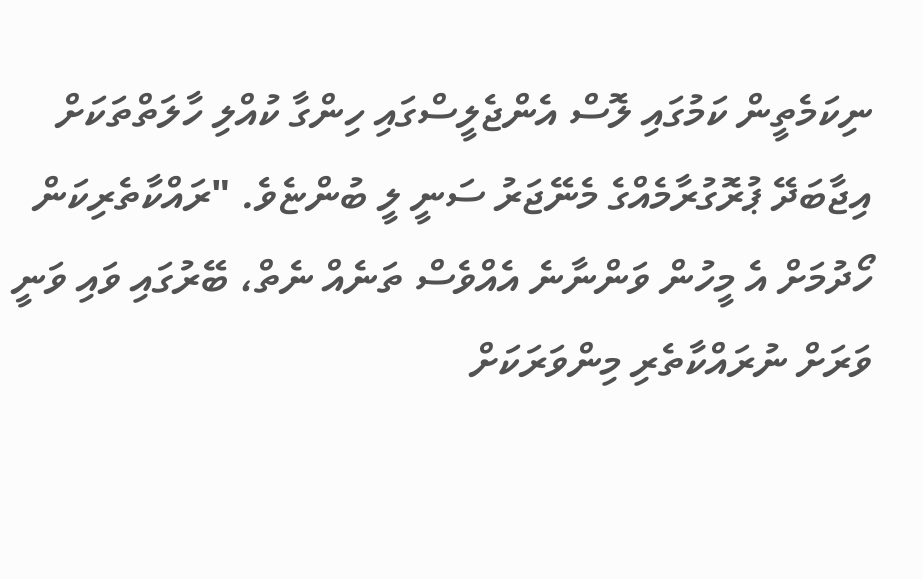ނިކަމެތީން ކަމުގައި ލޮސް އެންޖެލީސްގައި ހިންގާ ކުއްލި ހާލަތްތަކަށް އިޖާބަދޭ ޕުރޮގުރާމެއްގެ މެނޭޖަރު ސަނީ ލީ ބުންޏެވެ. "ރައްކާތެރިކަން ހޯދުމަށް އެ މީހުން ވަންނާނެ އެއްވެސް ތަނެއް ނެތް، ބޭރުގައި ވައި ވަނީ ވަރަށް ނުރައްކާތެރި މިންވަރަކަށް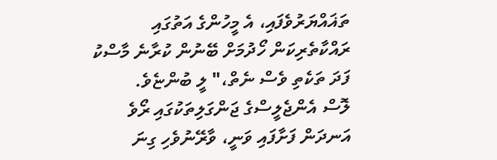ތަޣައްޔަރުވެފައި، އެ މީހުންގެ އަތުގައި ރައްކާތެރިކަން ހޯދުމަށް ބޭނުން ކުރާނެ މާސްކު ފަދަ ތަކެތި ވެސް ނެތް،" ލީ ބުންޏެވެ.
ލޮސް އެންޖެލީސްގެ ޖަންގަލިތަކުގައި ރޯވެ އަނދަން ފަށާފައި ވަނީ، ވާރޭނުވެހި ގިނަ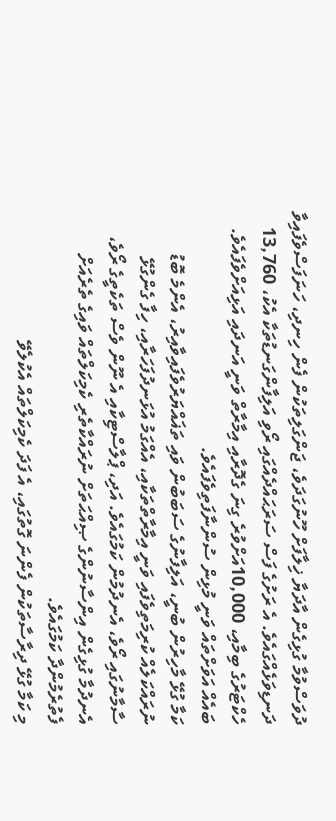ދުވަސްވުމާ ގުޅިގެން އާދަޔާ ޚިލާފަށް ހޫނުގަދަވެ، ޖަންގަލިތަކުން ފެން ހިނދި، ހަނަފަސްވެފައިވާ ދަނޑިވަޅެއްގައެވެ. އެ ރަށުގެ ފަސް ސަރަޙައްދެއްގައި ރޯވި އަލިފާންގަނޑުތަކާ އެކު، 13,760 ހެކްޓަރުގެ ބިމާއި، 10,000އަށްވުރެ ގިނަ ގެދޮރާއި އިމާރާތް ވަނީ އަނދައި އަޅިއަށްވެފައެވެ. ބައެއް އަވަށްތައް ވަނީ މުޅިން ސުންނާފަތިވެފައެވެ.
ކަމާ ގުޅޭ މާހިރުން ބުނީ، އަލިފާނުގެ ސަބަބުން ވައި ތަޣައްޔަރުވެފައިވާއިރު، އެންމެ ބޮޑު ނުރައްކަލެއް ކުރިމަތިވެފައި ވަނީ އިމާރާތްތަކާއި، އެއްގަމު އުޅަނދުފަހަރާއި، ހިފާ ގެންގުޅޭ ސާމާނުގައި ރޯވެ، އެނދުމުން ކަމުގައެވެ. އަދި، ޕްލާސްޓިކާއި އެ ނޫން ވެސް ތަކެތީގެ ރޯވެ، އެނދުމާ ގުޅިގެން އިންސާނުންގެ ޞިއްޙަތަށް ނުރައްކާތެރި ކެމިކަލްތައް ވައިގެ ތެރެއަށް ފެތުރެމުންދާ ކަމުގައެވެ.
މި ކަމާ ގުޅޭ ދިރާސާތަކުން ފެންނަ ގޮތުގައި، އެ ފަދަ ކެމިކަލްތައް އެކުލެވޭ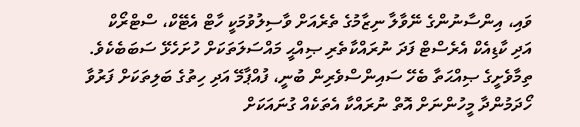ވައި، އިންސާނުންގެ ނޭވާލާ ނިޒާމުގެ ތެރެއަށް ވާސިލުވުމަކީ ހާޓް އެޓޭކް، ސްޓްރޯކް އަދި ކާޑިއެކް އެރެސްޓް ފަދަ ނުރައްކާތެރި ޞިއްޙީ މައްސަލަތަކަށް ހުށަހެޅޭ ސަބަބެކެވެ. ތިމާވެށީގެ ޞިއްޙަތާ ބެހޭ ސައިންސްވެރިން ބުނީ، ފުއްޕާމޭ އަދި ހިތުގެ ބަލިތަކަށް ފަރުވާ ހޯދަމުންދާ މީހުންނަށް އޮތް ނުރައްކާ އެތަކެއް ގުނައަކަށް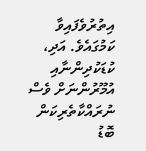އިތުރުވެފައިވާ ކަމުގައެވެ. އަދި، ކުޑަކުދިންނާއި އުމޫރުންނަށް ވެސް ނުރައްކާތެރިކަން ބޮޑު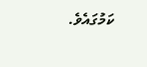ކަމުގައެވެ.